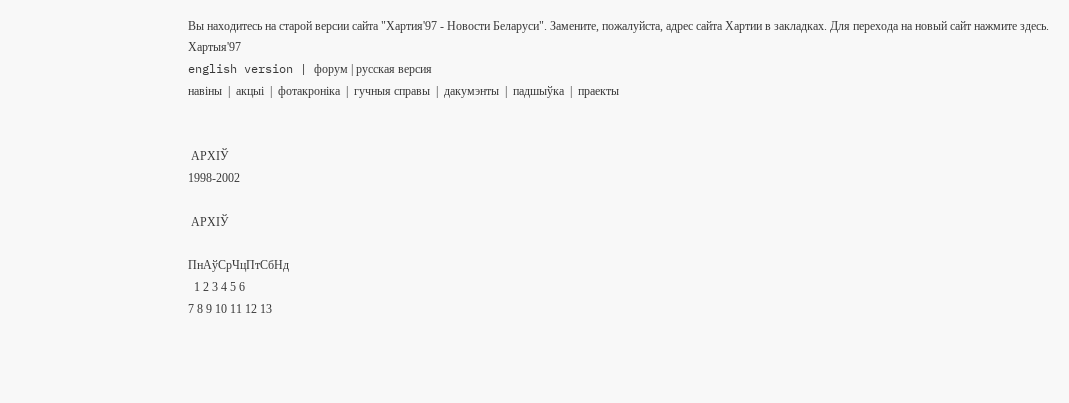Вы находитесь на старой версии сайта "Хартия'97 - Новости Беларуси". Замените, пожалуйста, адрес сайта Хартии в закладках. Для перехода на новый сайт нажмите здесь.
Хартыя'97
english version | форум | русская версия
навiны  |  акцыi  |  фотакронiка  |  гучныя справы  |  дакумэнты  |  падшыўка  |  праекты


 АРХIЎ
1998-2002

 АРХIЎ

ПнАўСрЧцПтСбНд
  1 2 3 4 5 6
7 8 9 10 11 12 13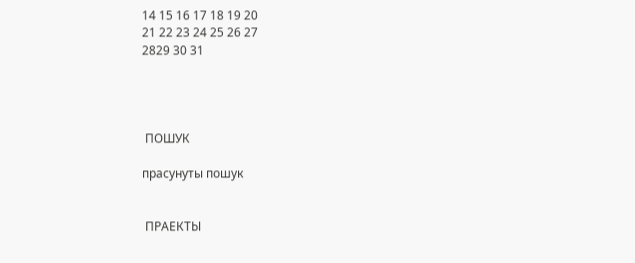14 15 16 17 18 19 20
21 22 23 24 25 26 27
2829 30 31




 ПОШУК

прасунуты пошук


 ПРАЕКТЫ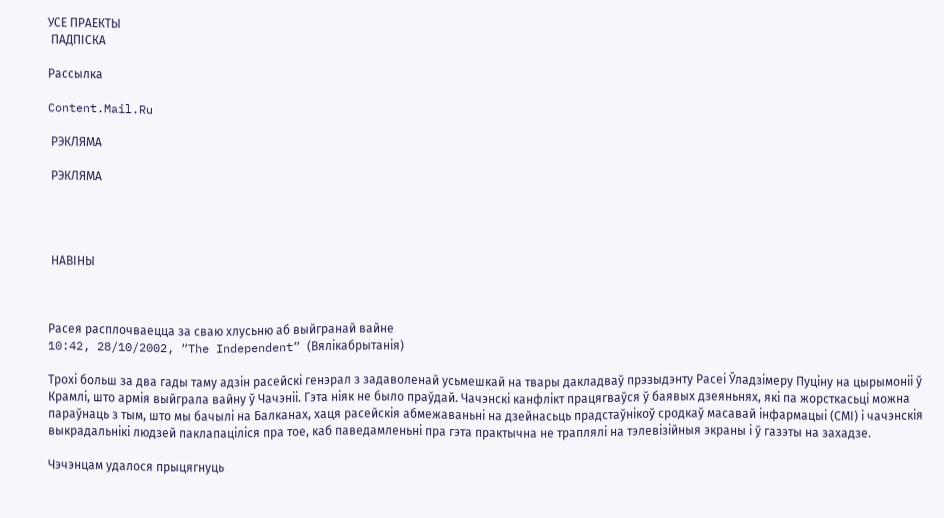УСЕ ПРАЕКТЫ
 ПАДПIСКА

Рассылка

Content.Mail.Ru

 РЭКЛЯМА

 РЭКЛЯМА




 НАВIНЫ



Расея расплочваецца за сваю хлусьню аб выйгранай вайне
10:42, 28/10/2002, “The Independent” (Вялікабрытанія)

Трохі больш за два гады таму адзін расейскі генэрал з задаволенай усьмешкай на твары дакладваў прэзыдэнту Расеі Ўладзімеру Пуціну на цырымоніі ў Крамлі, што армія выйграла вайну ў Чачэніі. Гэта ніяк не было праўдай. Чачэнскі канфлікт працягваўся ў баявых дзеяньнях, які па жорсткасьці можна параўнаць з тым, што мы бачылі на Балканах, хаця расейскія абмежаваньні на дзейнасьць прадстаўнікоў сродкаў масавай інфармацыі (СМІ) і чачэнскія выкрадальнікі людзей паклапаціліся пра тое, каб паведамленьні пра гэта практычна не траплялі на тэлевізійныя экраны і ў газэты на захадзе.

Чэчэнцам удалося прыцягнуць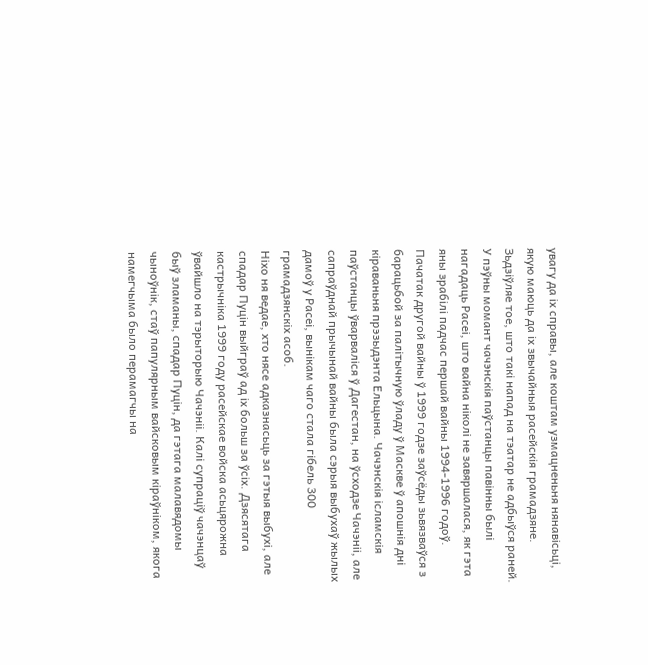увагу да іх справы, але коштам узмацненьня нянавісьці, якую маюць да іх звычайныя расейскія грамадзяне.
Зьдзіўляе тое, што такі напад на тэатар не адбыўся раней. У пэўны момант чачэнскія паўстанцы павінны былі нагадаць Расеі, што вайна ніколі не завяршалася, як гэта яны зрабілі падчас першай вайны 1994-1996 годоў. Пачатак другой вайны ў 1999 годзе заўсёды зьвязваўся з барацьбой за палітычную ўладу ў Маскве ў апошнія дні кіраваньня прэзыдэнта Ельцына. Чачэнскія ісламскія паўстанцы ўварваліся ў Дагестан, на ўсходзе Чачэніі, але сапраўднай прычынай вайны была сэрыя выбухаў жылых дамоў у Расеі, вынікам чаго стала гібель 300 грамадзянскіх асоб.
Ніхо ня ведае, хто нясе адказнасьць за гэтыя выбухі, але спадар Пуцін выйграў ад іх больш за ўсіх. Дзясятага кастрычніка 1999 году расейскае войска асьцярожна ўвайшло на тэрыторыю Чачэніі. Калі супраціў чачэнцаў быў зламаны, спадар Пуцін, да гэтага малавядомы чыноўнік, стаў папулярным вайсковым кіраўніком, якога намегчыма было перамагчы на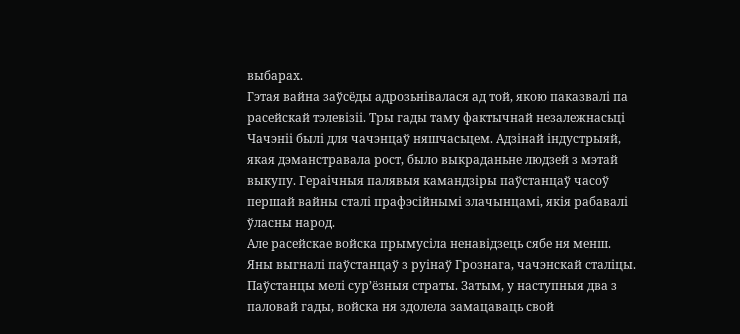выбарах.
Гэтая вайна заўсёды адрозьнівалася ад той, якою паказвалі па расейскай тэлевізіі. Тры гады таму фактычнай незалежнасьці Чачэніі былі для чачэнцаў няшчасьцем. Адзінай індустрыяй, якая дэманстравала рост, было выкраданьне людзей з мэтай выкупу. Гераічныя палявыя камандзіры паўстанцаў часоў першай вайны сталі прафэсійнымі злачынцамі, якія рабавалі ўласны народ.
Але расейскае войска прымусіла ненавідзець сябе ня менш. Яны выгналі паўстанцаў з руінаў Грознага, чачэнскай сталіцы. Паўстанцы мелі сур’ёзныя страты. Затым, у наступныя два з паловай гады, войска ня здолела замацаваць свой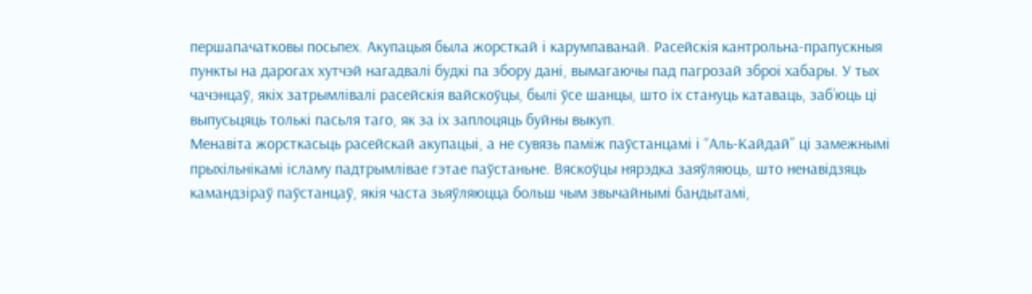першапачатковы посьпех. Акупацыя была жорсткай і карумпаванай. Расейскія кантрольна-прапускныя пункты на дарогах хутчэй нагадвалі будкі па збору дані, вымагаючы пад пагрозай зброі хабары. У тых чачэнцаў, якіх затрымлівалі расейскія вайскоўцы, былі ўсе шанцы, што іх стануць катаваць, заб’юць ці выпусьцяць толькі пасьля таго, як за іх заплоцяць буйны выкуп.
Менавіта жорсткасьць расейскай акупацыі, а не сувязь паміж паўстанцамі і “Аль-Кайдай” ці замежнымі прыхільнікамі ісламу падтрымлівае гэтае паўстаньне. Вяскоўцы нярэдка заяўляюць, што ненавідзяць камандзіраў паўстанцаў, якія часта зьяўляюцца больш чым звычайнымі бандытамі,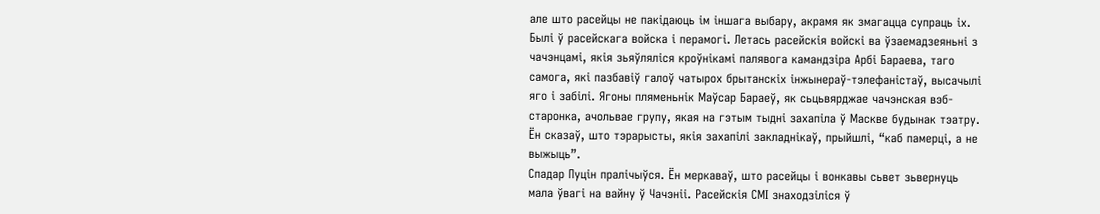але што расейцы не пакідаюць ім іншага выбару, акрамя як змагацца супраць іх.
Былі ў расейскага войска і перамогі. Летась расейскія войскі ва ўзаемадзеяньні з чачэнцамі, якія зьяўляліся кроўнікамі палявога камандзіра Арбі Бараева, таго самога, які пазбавіў галоў чатырох брытанскіх інжынераў-тэлефаністаў, высачылі яго і забілі. Ягоны пляменьнік Маўсар Бараеў, як сьцьвярджае чачэнская вэб-старонка, ачольвае групу, якая на гэтым тыдні захапіла ў Маскве будынак тэатру. Ён сказаў, што тэрарысты, якія захапілі закладнікаў, прыйшлі, “каб памерці, а не выжыць”.
Спадар Пуцін пралічыўся. Ён меркаваў, што расейцы і вонкавы сьвет зьвернуць мала ўвагі на вайну ў Чачэніі. Расейскія СМІ знаходзіліся ў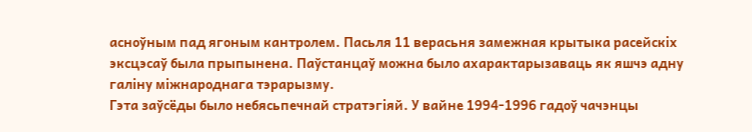асноўным пад ягоным кантролем. Пасьля 11 верасьня замежная крытыка расейскіх эксцэсаў была прыпынена. Паўстанцаў можна было ахарактарызаваць як яшчэ адну галіну міжнароднага тэрарызму.
Гэта заўсёды было небясьпечнай стратэгіяй. У вайне 1994-1996 гадоў чачэнцы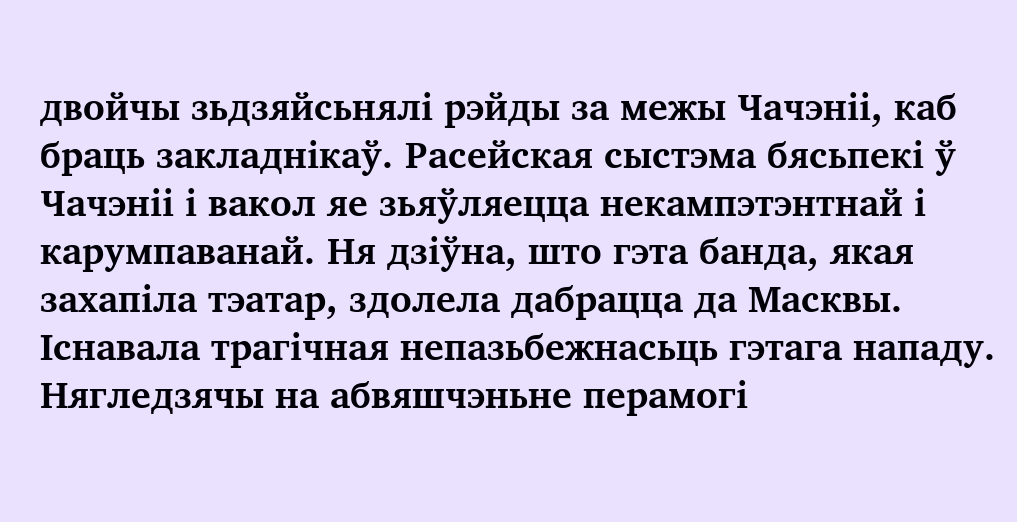двойчы зьдзяйсьнялі рэйды за межы Чачэніі, каб браць закладнікаў. Расейская сыстэма бясьпекі ў Чачэніі і вакол яе зьяўляецца некампэтэнтнай і карумпаванай. Ня дзіўна, што гэта банда, якая захапіла тэатар, здолела дабрацца да Масквы.
Існавала трагічная непазьбежнасьць гэтага нападу. Нягледзячы на абвяшчэньне перамогі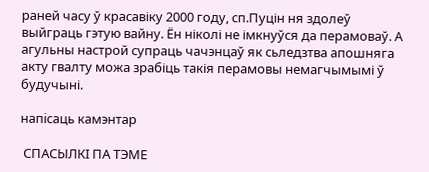раней часу ў красавіку 2000 году, сп.Пуцін ня здолеў выйграць гэтую вайну. Ён ніколі не імкнуўся да перамоваў. А агульны настрой супраць чачэнцаў як сьледзтва апошняга акту гвалту можа зрабіць такія перамовы немагчымымі ў будучыні.

напicаць камэнтар

 СПАСЫЛКI ПА ТЭМЕ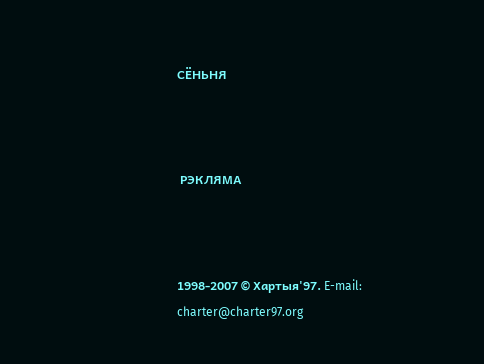СЁНЬНЯ



 РЭКЛЯМА



1998-2007 © Хартыя'97. E-mail: charter@charter97.org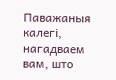Паважаныя кaлегi, нагадваем вам, што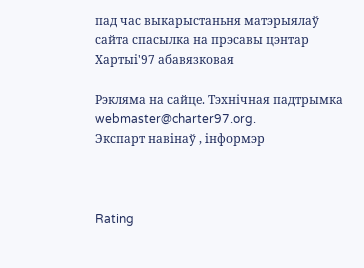пад час выкарыстаньня матэрыялаў сайта спасылка на прэсавы цэнтар Хартыi'97 абавязковая

Рэкляма на сайце. Тэхнічная падтрымка webmaster@charter97.org.
Экспарт навiнаў , iнформэр



Rating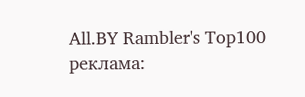All.BY Rambler's Top100
реклама: